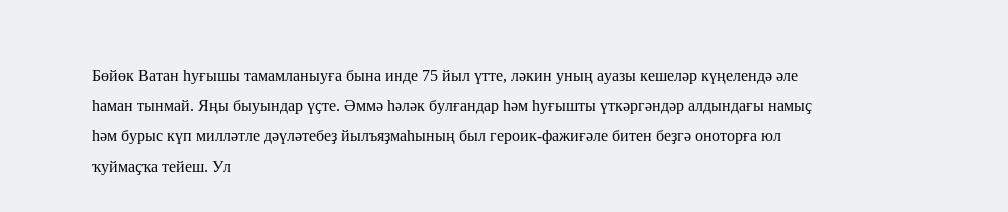Бөйөк Ватан һуғышы тамамланыуға бына инде 75 йыл үтте, ләкин уның ауазы кешеләр күңелендә әле һаман тынмай. Яңы быуындар үҫте. Әммә һәләк булғандар һәм һуғышты үткәргәндәр алдындағы намыҫ һәм бурыс күп милләтле дәүләтебеҙ йылъяҙмаһының был героик-фажиғәле битен беҙгә оноторға юл ҡуймаҫҡа тейеш. Ул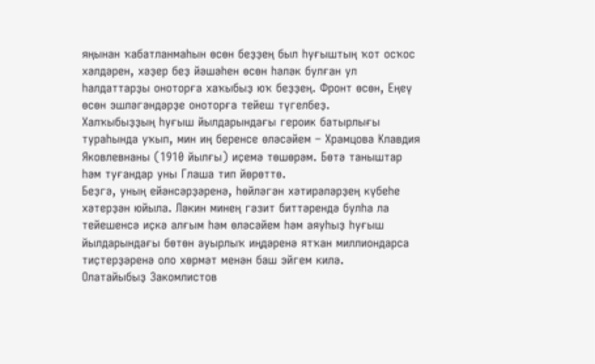яңынан ҡабатланмаһын өсөн беҙҙең был һуғыштың ҡот осҡос хәлдәрен, хәҙер беҙ йәшәһен өсөн һәләк булған ул һалдаттарҙы оноторға хаҡыбыҙ юҡ беҙҙең. Фронт өсөн, Еңеү өсөн эшләгәндәрҙе оноторға тейеш түгелбеҙ.
Халҡыбыҙҙың һуғыш йылдарындағы героик батырлығы тураһында уҡып, мин иң беренсе өләсәйем – Храмцова Клавдия Яковлевнаны (1910 йылғы) иҫемә төшөрәм. Бөтә таныштар һәм туғандар уны Глаша тип йөрөттө.
Беҙгә, уның ейәнсәрҙәренә, һөйләгән хәтирәләрҙең күбеһе хәтерҙән юйыла. Ләкин минең гәзит биттәрендә булһа ла тейешенсә иҫкә алғым һәм өләсәйем һәм аяуһыҙ һуғыш йылдарындағы бөтөн ауырлыҡ иңдәренә ятҡан миллиондарса тиҫтерҙәренә оло хөрмәт менән баш эйгем килә.
Олатайыбыҙ Закомлистов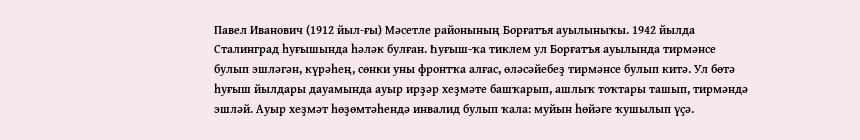Павел Иванович (1912 йыл-ғы) Мәсетле районының Борғатъя ауылыныҡы. 1942 йылда Сталинград һуғышында һәләк булған. Һуғыш-ҡа тиклем ул Борғатъя ауылында тирмәнсе булып эшләгән, күрәһең, сөнки уны фронтҡа алғас, өләсәйебеҙ тирмәнсе булып китә. Ул бөтә һуғыш йылдары дауамында ауыр ирҙәр хеҙмәте башҡарып, ашлыҡ тоҡтары ташып, тирмәндә эшләй. Ауыр хеҙмәт һөҙөмтәһендә инвалид булып ҡала: муйын һөйәге ҡушылып үҫә.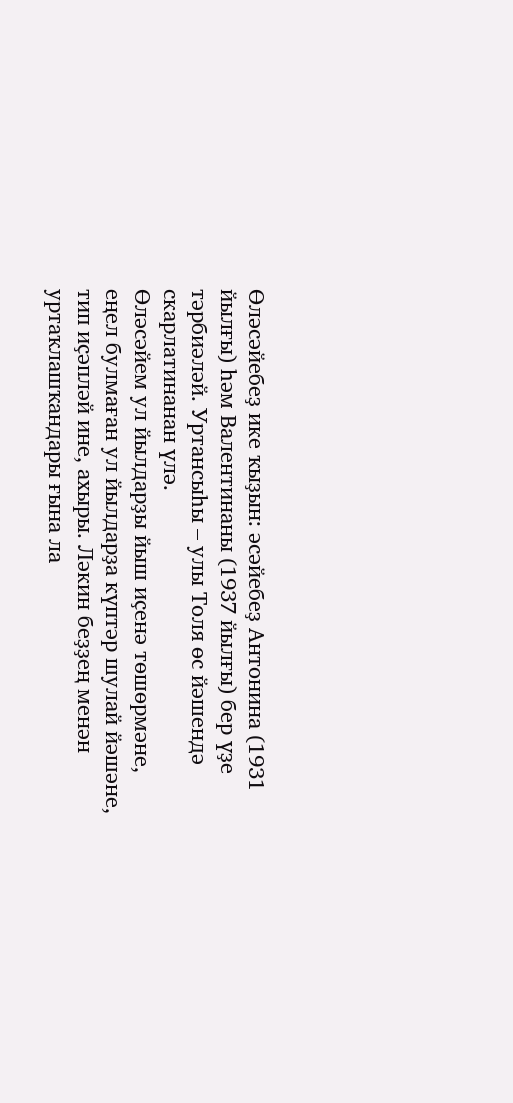Өләсәйебеҙ ике ҡыҙын: әсәйебеҙ Антонина (1931 йылғы) һәм Валентинаны (1937 йылғы) бер үҙе тәрбиәләй. Уртансыһы – улы Толя өс йәшендә скарлатинанан үлә.
Өләсәйем ул йылдарҙы йыш иҫенә төшөрмәне, еңел булмаған ул йылдарҙа күптәр шулай йәшәне, тип иҫәпләй ине, ахыры. Ләкин беҙҙең менән уртаҡлашҡандары ғына ла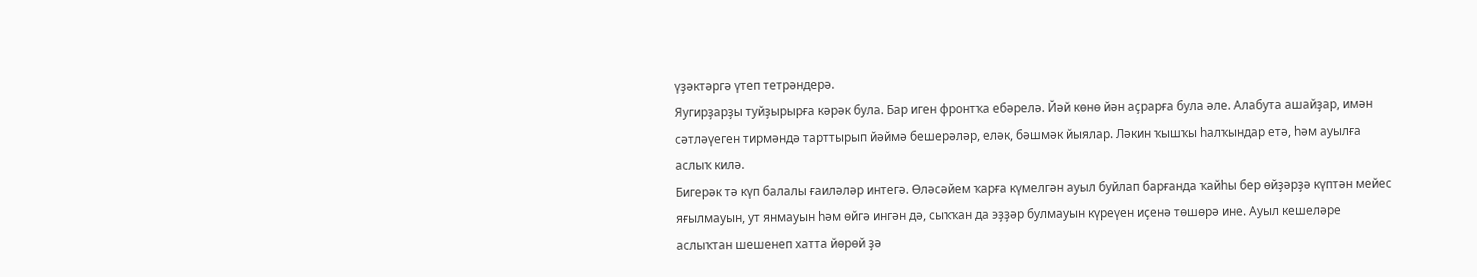үҙәктәргә үтеп тетрәндерә.
Яугирҙарҙы туйҙырырға кәрәк була. Бар иген фронтҡа ебәрелә. Йәй көнө йән аҫрарға була әле. Алабута ашайҙар, имән сәтләүеген тирмәндә тарттырып йәймә бешерәләр, еләк, бәшмәк йыялар. Ләкин ҡышҡы һалҡындар етә, һәм ауылға аслыҡ килә.
Бигерәк тә күп балалы ғаиләләр интегә. Өләсәйем ҡарға күмелгән ауыл буйлап барғанда ҡайһы бер өйҙәрҙә күптән мейес яғылмауын, ут янмауын һәм өйгә ингән дә, сыҡҡан да эҙҙәр булмауын күреүен иҫенә төшөрә ине. Ауыл кешеләре аслыҡтан шешенеп хатта йөрөй ҙә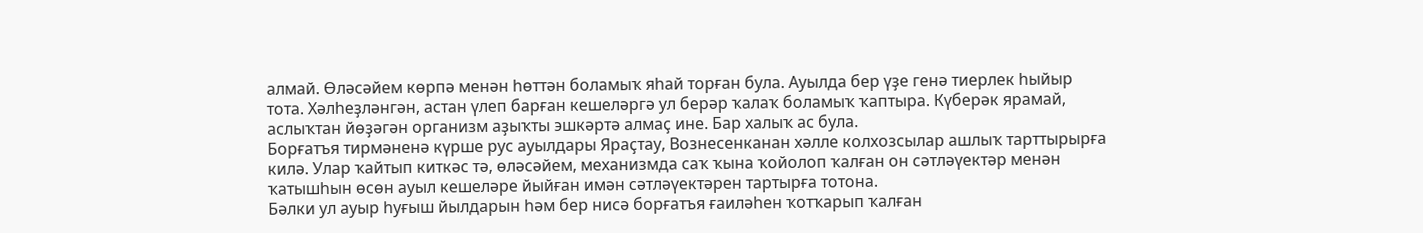алмай. Өләсәйем көрпә менән һөттән боламыҡ яһай торған була. Ауылда бер үҙе генә тиерлек һыйыр тота. Хәлһеҙләнгән, астан үлеп барған кешеләргә ул берәр ҡалаҡ боламыҡ ҡаптыра. Күберәк ярамай, аслыҡтан йөҙәгән организм аҙыҡты эшкәртә алмаҫ ине. Бар халыҡ ас була.
Борғатъя тирмәненә күрше рус ауылдары Яраҫтау, Вознесенканан хәлле колхозсылар ашлыҡ тарттырырға килә. Улар ҡайтып киткәс тә, өләсәйем, механизмда саҡ ҡына ҡойолоп ҡалған он сәтләүектәр менән ҡатышһын өсөн ауыл кешеләре йыйған имән сәтләүектәрен тартырға тотона.
Бәлки ул ауыр һуғыш йылдарын һәм бер нисә борғатъя ғаиләһен ҡотҡарып ҡалған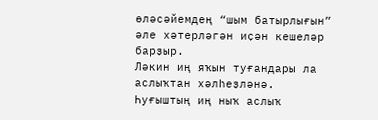өләсәйемдең “шым батырлығын” әле хәтерләгән иҫән кешеләр барҙыр.
Ләкин иң яҡын туғандары ла аслыҡтан хәлһеҙләнә. Һуғыштың иң ныҡ аслыҡ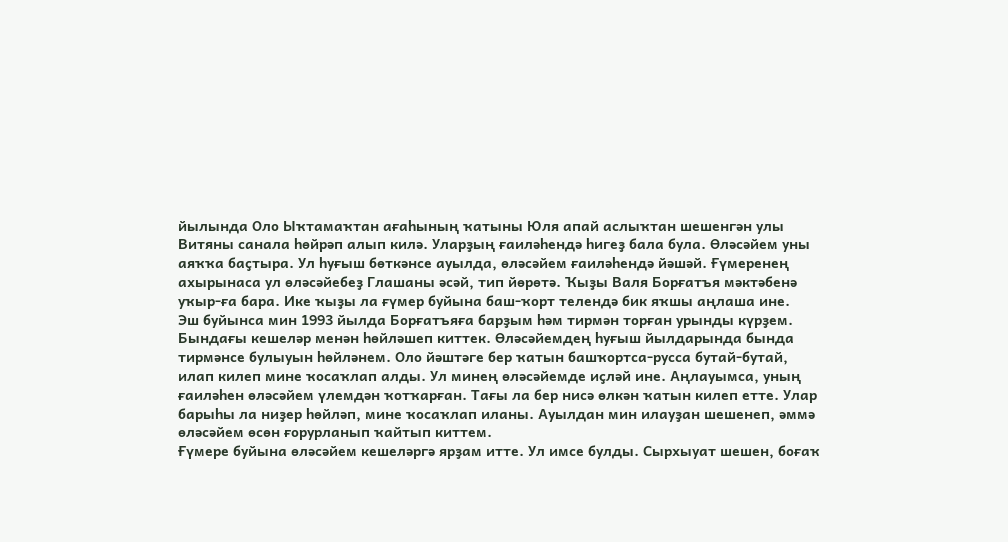йылында Оло Ыҡтамаҡтан ағаһының ҡатыны Юля апай аслыҡтан шешенгән улы Витяны санала һөйрәп алып килә. Уларҙың ғаиләһендә һигеҙ бала була. Өләсәйем уны аяҡҡа баҫтыра. Ул һуғыш бөткәнсе ауылда, өләсәйем ғаиләһендә йәшәй. Ғүмеренең ахырынаса ул өләсәйебеҙ Глашаны әсәй, тип йөрөтә. Ҡыҙы Валя Борғатъя мәктәбенә уҡыр-ға бара. Ике ҡыҙы ла ғүмер буйына баш-ҡорт телендә бик яҡшы аңлаша ине.
Эш буйынса мин 1993 йылда Борғатъяға барҙым һәм тирмән торған урынды күрҙем. Бындағы кешеләр менән һөйләшеп киттек. Өләсәйемдең һуғыш йылдарында бында тирмәнсе булыуын һөйләнем. Оло йәштәге бер ҡатын башҡортса-русса бутай-бутай, илап килеп мине ҡосаҡлап алды. Ул минең өләсәйемде иҫләй ине. Аңлауымса, уның ғаиләһен өләсәйем үлемдән ҡотҡарған. Тағы ла бер нисә өлкән ҡатын килеп етте. Улар барыһы ла ниҙер һөйләп, мине ҡосаҡлап иланы. Ауылдан мин илауҙан шешенеп, әммә өләсәйем өсөн ғорурланып ҡайтып киттем.
Ғүмере буйына өләсәйем кешеләргә ярҙам итте. Ул имсе булды. Сырхыуат шешен, боғаҡ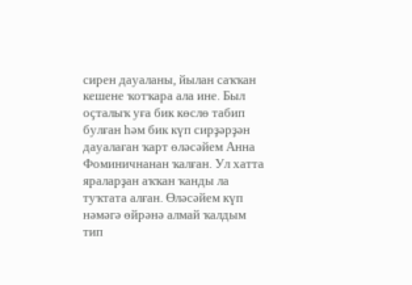сирен дауаланы, йылан саҡҡан кешене ҡотҡара ала ине. Был оҫталыҡ уға бик көслө табип булған һәм бик күп сирҙәрҙән дауалаған ҡарт өләсәйем Анна Фоминичнанан ҡалған. Ул хатта яраларҙан аҡҡан ҡанды ла туҡтата алған. Өләсәйем күп нәмәгә өйрәнә алмай ҡалдым тип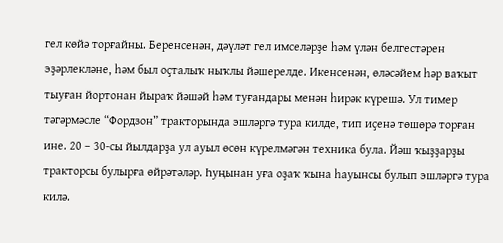гел көйә торғайны. Беренсенән, дәүләт гел имселәрҙе һәм үлән белгестәрен эҙәрлекләне, һәм был оҫталыҡ ныҡлы йәшерелде. Икенсенән, өләсәйем һәр ваҡыт тыуған йортонан йыраҡ йәшәй һәм туғандары менән һирәк күрешә. Ул тимер тәгәрмәсле “Фордзон” тракторында эшләргә тура килде, тип иҫенә төшөрә торған ине. 20 – 30-сы йылдарҙа ул ауыл өсөн күрелмәгән техника була. Йәш ҡыҙҙарҙы тракторсы булырға өйрәтәләр. Һуңынан уға оҙаҡ ҡына һауынсы булып эшләргә тура килә.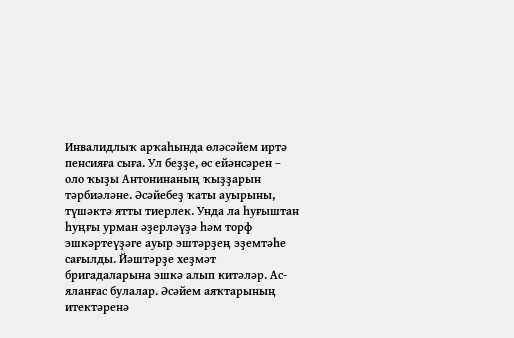Инвалидлыҡ арҡаһында өләсәйем иртә пенсияға сыға. Ул беҙҙе, өс ейәнсәрен – оло ҡыҙы Антонинаның ҡыҙҙарын тәрбиәләне. Әсәйебеҙ ҡаты ауырыны, түшәктә ятты тиерлек. Унда ла һуғыштан һуңғы урман әҙерләүҙә һәм торф эшкәртеүҙәге ауыр эштәрҙең эҙемтәһе сағылды. Йәштәрҙе хеҙмәт бригадаларына эшкә алып китәләр. Ас-яланғас булалар. Әсәйем аяҡтарының итектәренә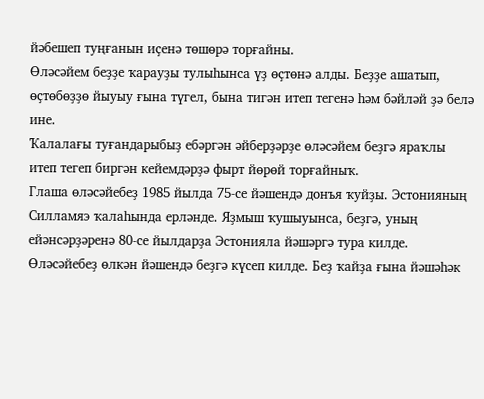йәбешеп туңғанын иҫенә төшөрә торғайны.
Өләсәйем беҙҙе ҡарауҙы тулыһынса үҙ өҫтөнә алды. Беҙҙе ашатып, өҫтөбөҙҙө йыуыу ғына түгел, бына тигән итеп тегенә һәм бәйләй ҙә белә ине.
Ҡалалағы туғандарыбыҙ ебәргән әйберҙәрҙе өләсәйем беҙгә яраҡлы итеп тегеп биргән кейемдәрҙә фырт йөрөй торғайныҡ.
Глаша өләсәйебеҙ 1985 йылда 75-се йәшендә донъя ҡуйҙы. Эстонияның Силламяэ ҡалаһында ерләнде. Яҙмыш ҡушыуынса, беҙгә, уның ейәнсәрҙәренә 80-се йылдарҙа Эстонияла йәшәргә тура килде. Өләсәйебеҙ өлкән йәшендә беҙгә күсеп килде. Беҙ ҡайҙа ғына йәшәһәк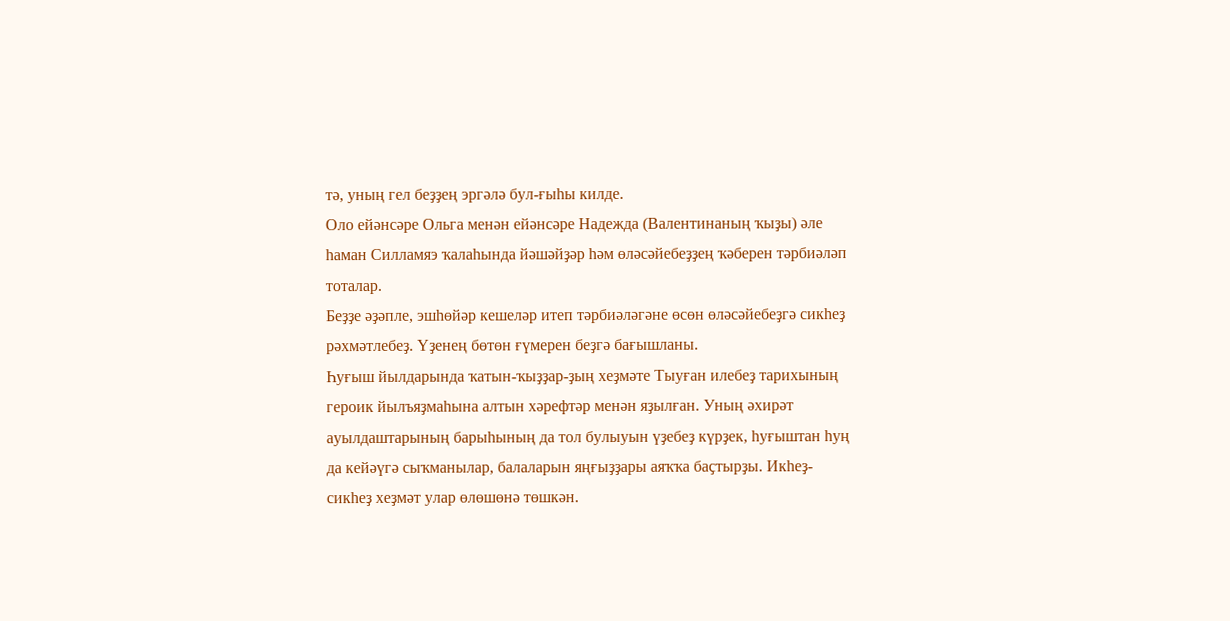тә, уның гел беҙҙең эргәлә бул-ғыһы килде.
Оло ейәнсәре Ольга менән ейәнсәре Надежда (Валентинаның ҡыҙы) әле һаман Силламяэ ҡалаһында йәшәйҙәр һәм өләсәйебеҙҙең ҡәберен тәрбиәләп тоталар.
Беҙҙе әҙәпле, эшһөйәр кешеләр итеп тәрбиәләгәне өсөн өләсәйебеҙгә сикһеҙ рәхмәтлебеҙ. Үҙенең бөтөн ғүмерен беҙгә бағышланы.
Һуғыш йылдарында ҡатын-ҡыҙҙар-ҙың хеҙмәте Тыуған илебеҙ тарихының героик йылъяҙмаһына алтын хәрефтәр менән яҙылған. Уның әхирәт ауылдаштарының барыһының да тол булыуын үҙебеҙ күрҙек, һуғыштан һуң да кейәүгә сыҡманылар, балаларын яңғыҙҙары аяҡҡа баҫтырҙы. Икһеҙ-сикһеҙ хеҙмәт улар өлөшөнә төшкән.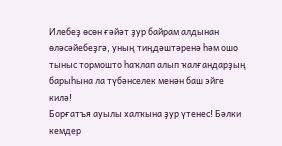Илебеҙ өсөн ғәйәт ҙур байрам алдынан өләсәйебеҙгә, уның тиңдәштәренә һәм ошо тыныс тормошто һаҡлап алып ҡалғандарҙың барыһына ла түбәнселек менән баш эйге килә!
Борғатъя ауылы халҡына ҙур үтенес! Бәлки кемдер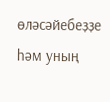өләсәйебеҙҙе һәм уның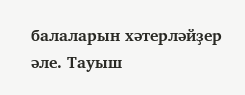балаларын хәтерләйҙер әле. Тауыш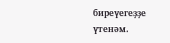биреүегеҙҙе үтенәм.